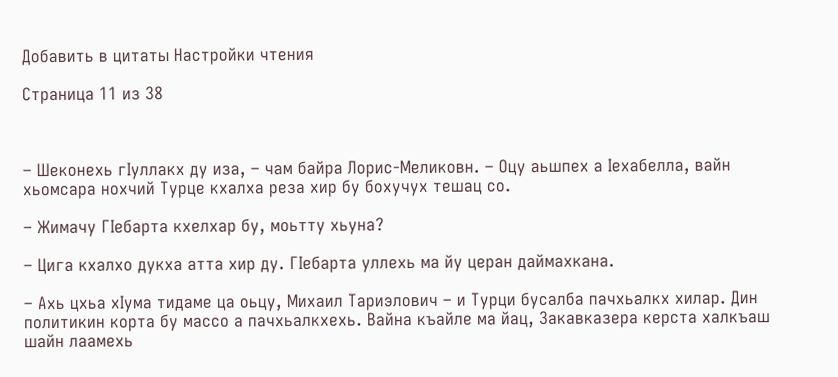Добавить в цитаты Настройки чтения

Страница 11 из 38



– Шеконехь гIуллакх ду иза, – чам байра Лорис-Меликовн. – Оцу аьшпех а Iехабелла, вайн хьомсара нохчий Турце кхалха реза хир бу бохучух тешац со.

– Жимачу ГIебарта кхелхар бу, моьтту хьуна?

– Цига кхалхо дукха атта хир ду. ГIебарта уллехь ма йу церан даймахкана.

– Ахь цхьа хIума тидаме ца оьцу, Михаил Тариэлович – и Турци бусалба пачхьалкх хилар. Дин политикин корта бу массо а пачхьалкхехь. Вайна къайле ма йац, Закавказера керста халкъаш шайн лаамехь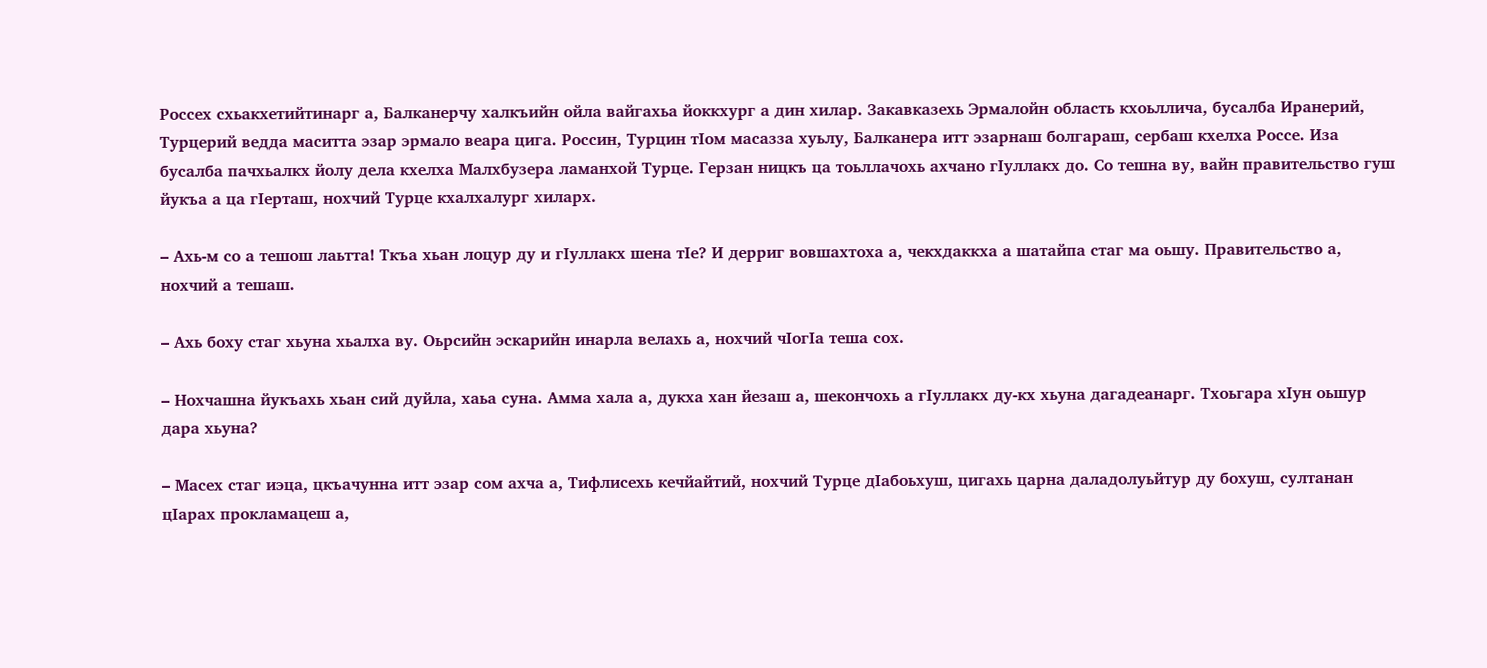Россех схьакхетийтинарг а, Балканерчу халкъийн ойла вайгахьа йоккхург а дин хилар. Закавказехь Эрмалойн область кхоьллича, бусалба Иранерий, Турцерий ведда маситта эзар эрмало веара цига. Россин, Турцин тIом масазза хуьлу, Балканера итт эзарнаш болгараш, сербаш кхелха Россе. Иза бусалба пачхьалкх йолу дела кхелха Малхбузера ламанхой Турце. Герзан ницкъ ца тоьллачохь ахчано гIуллакх до. Со тешна ву, вайн правительство гуш йукъа а ца гIерташ, нохчий Турце кхалхалург хиларх.

– Ахь-м со а тешош лаьтта! Ткъа хьан лоцур ду и гIуллакх шена тIе? И дерриг вовшахтоха а, чекхдаккха а шатайпа стаг ма оьшу. Правительство а, нохчий а тешаш.

– Ахь боху стаг хьуна хьалха ву. Оьрсийн эскарийн инарла велахь а, нохчий чIогIа теша сох.

– Нохчашна йукъахь хьан сий дуйла, хаьа суна. Амма хала а, дукха хан йезаш а, шекончохь а гIуллакх ду-кх хьуна дагадеанарг. Тхоьгара хIун оьшур дара хьуна?

– Масех стаг иэца, цкъачунна итт эзар сом ахча а, Тифлисехь кечйайтий, нохчий Турце дIабоьхуш, цигахь царна даладолуьйтур ду бохуш, султанан цIарах прокламацеш а,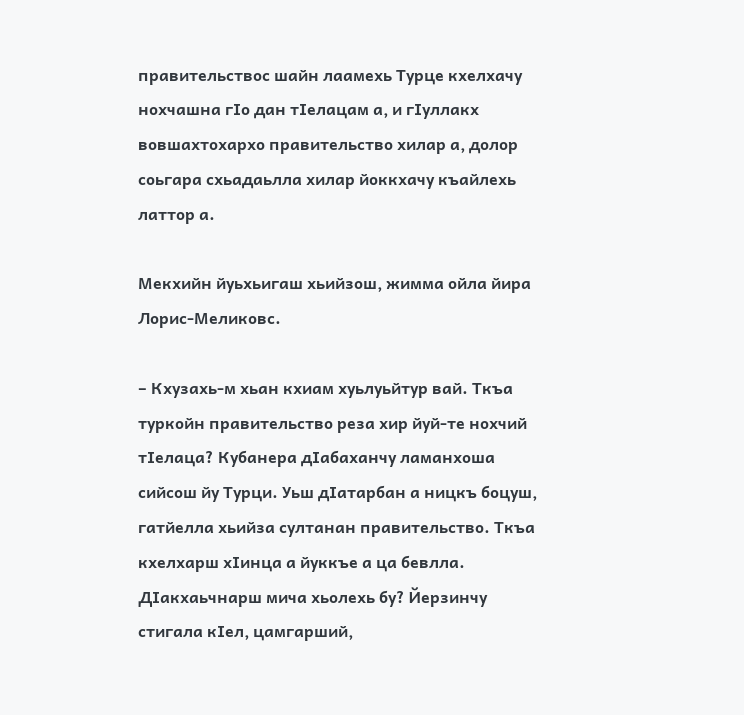правительствос шайн лаамехь Турце кхелхачу нохчашна гIo дан тIелацам а, и гIуллакх вовшахтохархо правительство хилар а, долор соьгара схьадаьлла хилар йоккхачу къайлехь латтор а.

Мекхийн йуьхьигаш хьийзош, жимма ойла йира Лорис-Меликовс.

– Кхузахь-м хьан кхиам хуьлуьйтур вай. Ткъа туркойн правительство реза хир йуй-те нохчий тIелаца? Кубанера дIабаханчу ламанхоша сийсош йу Турци. Уьш дIатарбан а ницкъ боцуш, гатйелла хьийза султанан правительство. Ткъа кхелхарш хIинца а йуккъе а ца бевлла. ДIакхаьчнарш мича хьолехь бу? Йерзинчу стигала кIел, цамгарший,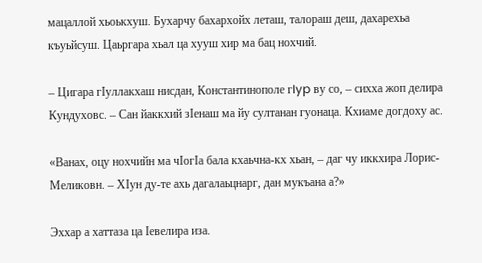мацаллой хьоькхуш. Бухарчу бахархойх леташ, талораш деш, дахарехьа къуьйсуш. Цаьргара хьал ца хууш хир ма бац нохчий.

– Цигара гIуллакхаш нисдан, Константинополе гIyp ву со, – сихха жоп делира Кундуховс. – Сан йаккхий зIенаш ма йу султанан гуонаца. Кхиаме догдоху ас.

«Ванах, оцу нохчийн ма чIогIа бала кхаьчна-кх хьан, – даг чу иккхира Лорис-Меликовн. – ХIун ду-те ахь дагалаьцнарг, дан мукъана а?»

Эххар а хаттаза ца Iевелира иза.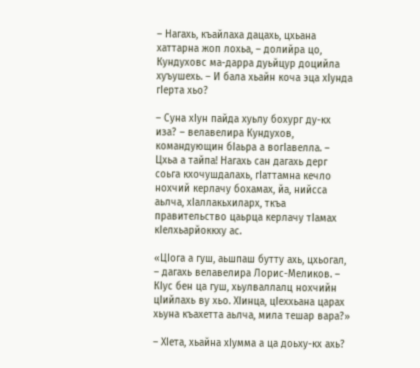– Нагахь, къайлаха дацахь, цхьана хаттарна жоп лохьа, – долийра цо, Кундуховс ма-дарра дуьйцур доцийла хуъушехь. – И бала хьайн коча эца хIунда гIерта хьо?

– Суна хIун пайда хуьлу бохург ду-кх иза? – велавелира Кундухов, командующин бIаьра а вогIавелла. – Цхьа а тайпа! Нагахь сан дагахь дерг соьга кхочушдалахь, гIаттамна кечло нохчий керлачу бохамах, йа, нийсса аьлча, хIаллакьхиларх, ткъа правительство цаьрца керлачу тIамах кIелхьарйоккху ас.

«ЦIога а гуш, аьшпаш бутту ахь, цхьогал, – дагахь велавелира Лорис-Меликов. – КIус бен ца гуш, хьулваллалц нохчийн цIийлахь ву хьо. ХIинца, цIеххьана царах хьуна къахетта аьлча, мила тешар вара?»

– ХIета, хьайна хIумма а ца доьху-кх ахь?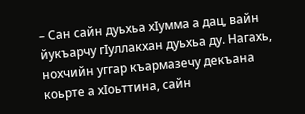– Сан сайн дуьхьа хIумма а дац, вайн йукъарчу гIуллакхан дуьхьа ду. Нагахь, нохчийн уггар къармазечу декъана коьрте а хIоьттина, сайн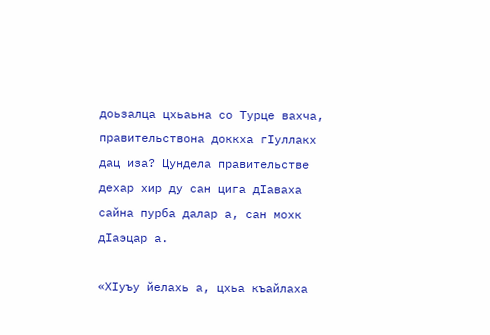доьзалца цхьаьна со Турце вахча, правительствона доккха гIуллакх дац иза? Цундела правительстве дехар хир ду сан цига дIаваха сайна пурба далар а, сан мохк дIаэцар а.

«ХIуъу йелахь а, цхьа къайлаха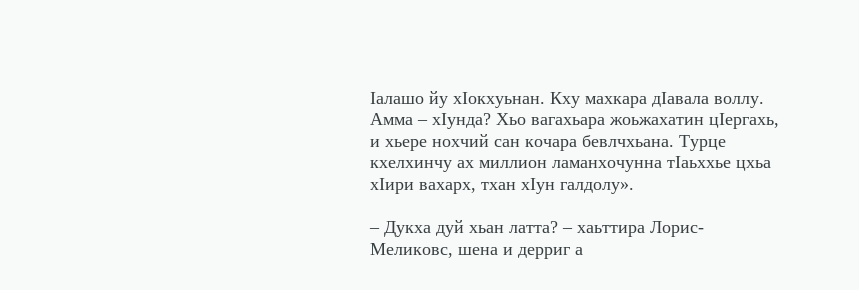Iалашо йу хIокхуьнан. Кху махкара дIавала воллу. Амма – хIунда? Хьо вагахьара жоьжахатин цIергахь, и хьере нохчий сан кочара бевлчхьана. Турце кхелхинчу ах миллион ламанхочунна тIаьххье цхьа хIири вахарх, тхан хIун галдолу».

– Дукха дуй хьан латта? – хаьттира Лорис-Меликовс, шена и дерриг а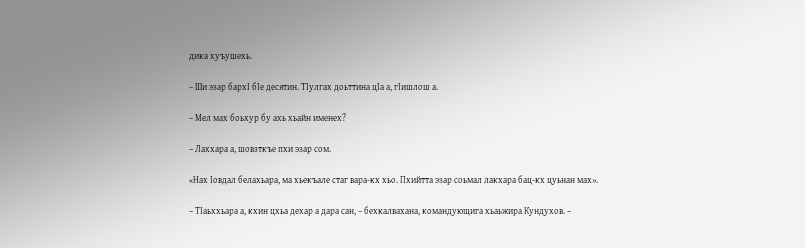дика хуъушехь.

– Ши эзар бархI бIе десятин. ТIулгах доьттина цIа а, гIишлош а.

– Мел мах боьхур бу ахь хьайн именех?

– Лаххара а, шовзткъе пхи эзар сом.

«Нах Iовдал белахьара, ма хьекъале стаг вара-кх хьо. Пхийтта эзар соьмал лакхара бац-кх цуьнан мах».

– ТIаьххьара а, кхин цхьа дехар а дара сан, – бехкалвахана, командующига хьаьжира Кундухов. –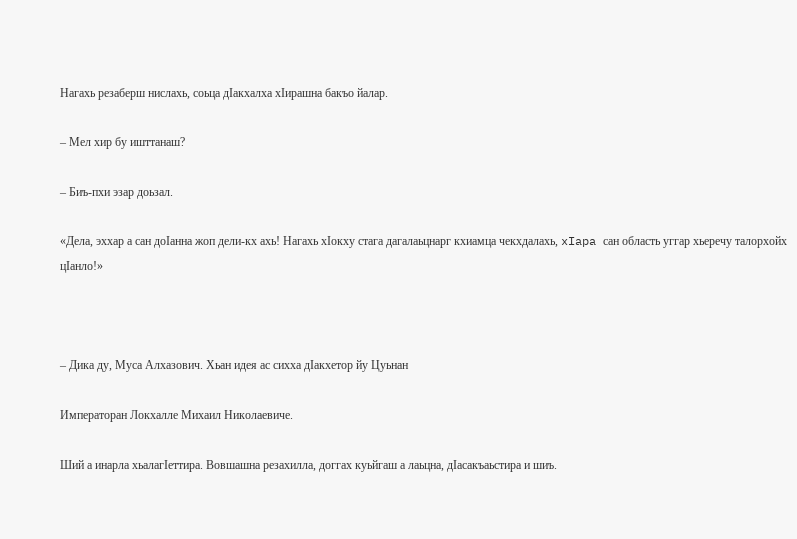Нагахь резаберш нислахь, соьца дIакхалха хIирашна бакъо йалар.

– Мел хир бу ишттанаш?

– Биъ-пхи эзар доьзал.

«Дела, эххар а сан доIанна жоп дели-кх ахь! Нагахь хIокху стага дагалаьцнарг кхиамца чекхдалахь, xIapa сан область уггар хьеречу талорхойх цIанло!»



– Дика ду, Муса Алхазович. Хьан идея ас сихха дIакхетор йу Цуьнан

Императоран Локхалле Михаил Николаевиче.

Ший а инарла хьалагIеттира. Вовшашна резахилла, доггах куьйгаш а лаьцна, дIасакъаьстира и шиъ.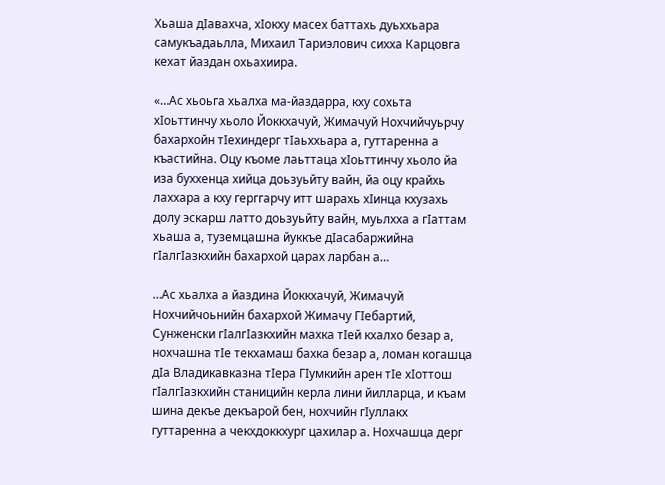Хьаша дIавахча, хIокху масех баттахь дуьххьара самукъадаьлла, Михаил Тариэлович сихха Карцовга кехат йаздан охьахиира.

«…Ас хьоьга хьалха ма-йаздарра, кху сохьта хIоьттинчу хьоло Йоккхачуй, Жимачуй Нохчийчуьрчу бахархойн тIехиндерг тIаьххьара а, гуттаренна а къастийна. Оцу къоме лаьттаца хIоьттинчу хьоло йа иза буххенца хийца доьзуьйту вайн, йа оцу крайхь лаххара а кху герггарчу итт шарахь хIинца кхузахь долу эскарш латто доьзуьйту вайн, муьлхха а гIаттам хьаша а, туземцашна йуккъе дIасабаржийна гIалгIазкхийн бахархой царах ларбан а…

…Ас хьалха а йаздина Йоккхачуй, Жимачуй Нохчийчоьнийн бахархой Жимачу ГIебартий, Сунженски гIалгIазкхийн махка тIей кхалхо безар а, нохчашна тIе текхамаш бахка безар а, ломан когашца дIа Владикавказна тIера ГIумкийн арен тIе хIоттош гIалгIазкхийн станицийн керла лини йилларца, и къам шина декъе декъарой бен, нохчийн гIуллакх гуттаренна а чекхдоккхург цахилар а. Нохчашца дерг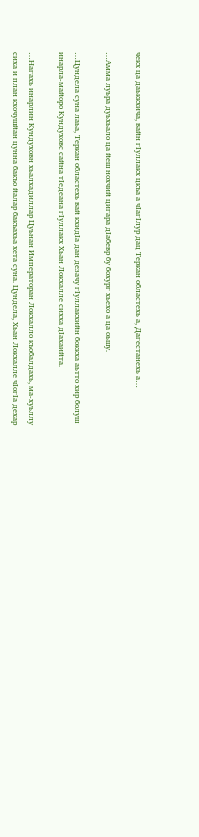чекх ца даьккхича, вайн гIуллакх цкъа а чIагIлур дац Теркан областехь а, Дагестанехь а…

…Амма луьра дуьхьало ца йеш нохчий цигара дIабевр бу бохург хьехо а ца оьшу.

…Цундела суна лаьа, Теркан областехь вай кхидIа дан дезачу гIуллакхийн боккха аьтто хир болуш инарла-майоро Кундуховс сайна тIедеана гIуллакх Хьан Локхалле сихха дIахаийта.

…Нагахь инарлин Кундуховн хьалхадиллар Цуьнан Императоран Локхалло къобалдахь, ма-хуьллу сиха и план кхочушйан цунна бакъо йалар бакъахьа хета суна. Цундела, Хьан Локхалле чIогIа дехар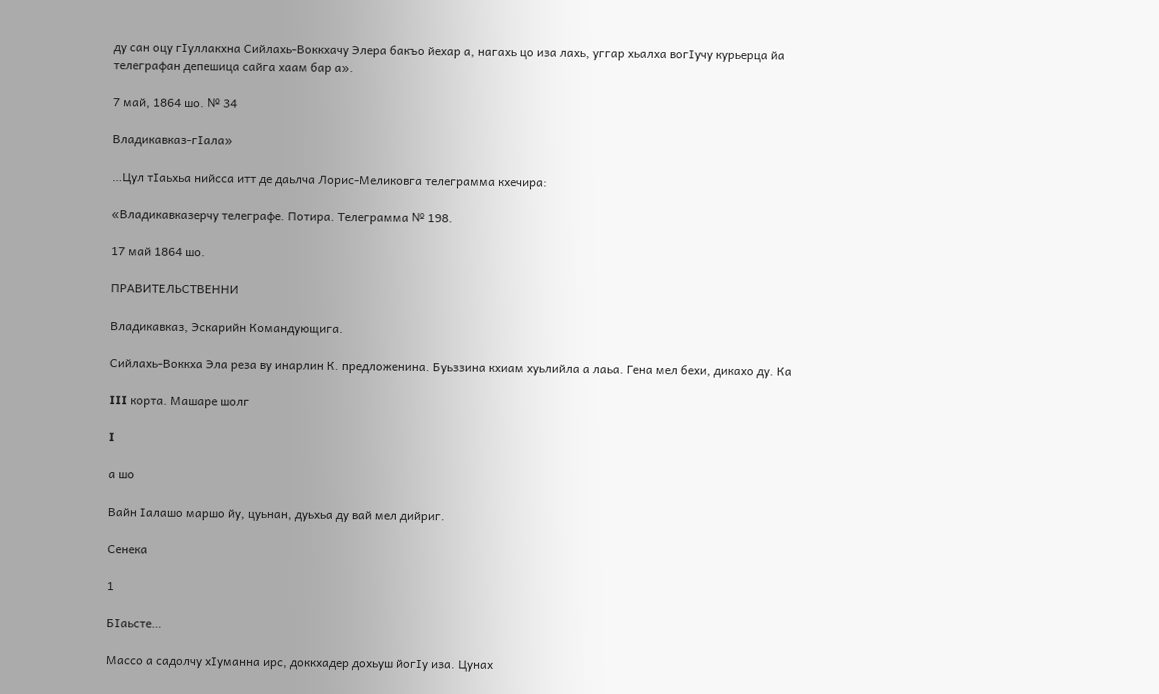ду сан оцу гIуллакхна Сийлахь-Воккхачу Элера бакъо йехар а, нагахь цо иза лахь, уггар хьалха вогIучу курьерца йа телеграфан депешица сайга хаам бар а».

7 май, 1864 шо. № 34

Владикавказ-гIала»

…Цул тIаьхьа нийсса итт де даьлча Лорис-Меликовга телеграмма кхечира:

«Владикавказерчу телеграфе. Потира. Телеграмма № 198.

17 май 1864 шо.

ПРАВИТЕЛЬСТВЕННИ

Владикавказ, Эскарийн Командующига.

Сийлахь-Воккха Эла реза ву инарлин К. предложенина. Буьззина кхиам хуьлийла а лаьа. Гена мел бехи, дикахо ду. Ка

III корта. Машаре шолг

I

а шо

Вайн Iалашо маршо йу, цуьнан, дуьхьа ду вай мел дийриг.

Сенека

1

БIаьсте…

Массо а садолчу хIуманна ирс, доккхадер дохьуш йогIу иза. Цунах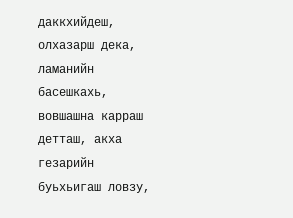даккхийдеш, олхазарш дека, ламанийн басешкахь, вовшашна карраш детташ, акха гезарийн буьхьигаш ловзу,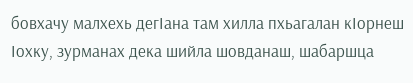бовхачу малхехь дегIана там хилла пхьагалан кIорнеш Iохку, зурманах дека шийла шовданаш, шабаршца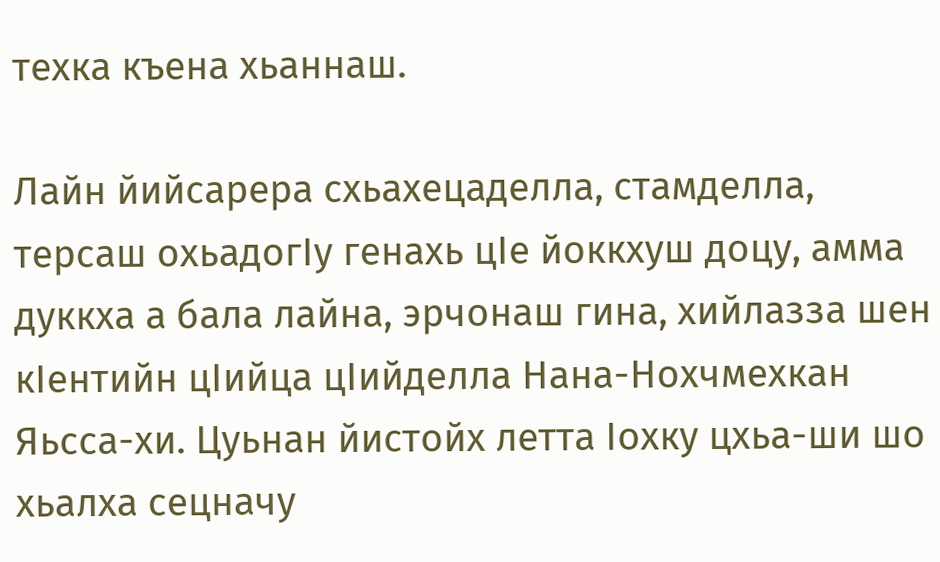техка къена хьаннаш.

Лайн йийсарера схьахецаделла, стамделла, терсаш охьадогIу генахь цIе йоккхуш доцу, амма дуккха а бала лайна, эрчонаш гина, хийлазза шен кIентийн цIийца цIийделла Нана-Нохчмехкан Яьсса-хи. Цуьнан йистойх летта Iохку цхьа-ши шо хьалха сецначу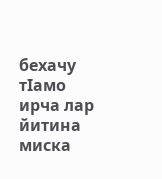бехачу тIамо ирча лар йитина миска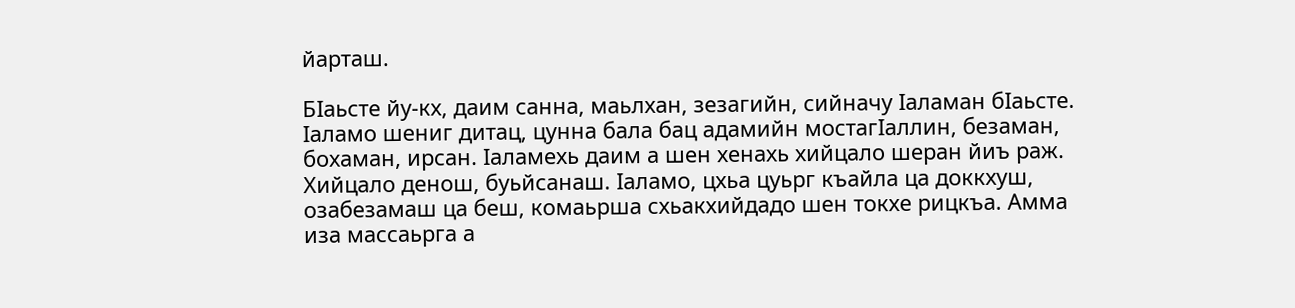йарташ.

БIаьсте йу-кх, даим санна, маьлхан, зезагийн, сийначу Iаламан бIаьсте. Iаламо шениг дитац, цунна бала бац адамийн мостагIаллин, безаман, бохаман, ирсан. Iаламехь даим а шен хенахь хийцало шеран йиъ раж. Хийцало денош, буьйсанаш. Iаламо, цхьа цуьрг къайла ца доккхуш, озабезамаш ца беш, комаьрша схьакхийдадо шен токхе рицкъа. Амма иза массаьрга а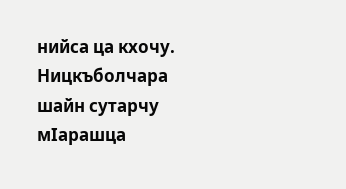нийса ца кхочу. Ницкъболчара шайн сутарчу мIарашца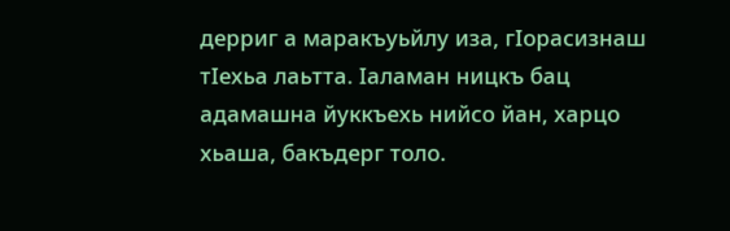дерриг а маракъуьйлу иза, гIорасизнаш тIехьа лаьтта. Iаламан ницкъ бац адамашна йуккъехь нийсо йан, харцо хьаша, бакъдерг толо.